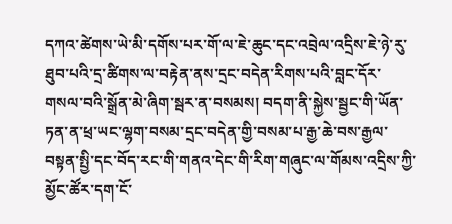དཀའ་ཚེགས་ཡེ་མི་དགོས་པར་གོ་ལ་ཇེ་ཆུང་དང་འབྲེལ་འདྲིས་ཇེ་ཉེ་རུ་ཐུབ་པའི་དྲ་ཚིགས་ལ་བརྟེན་ནས་དྲང་བདེན་རིགས་པའི་བླང་དོར་གསལ་བའི་སྒྲོན་མེ་ཞིག་སྦར་ན་བསམས། བདག་ནི་སྐྱེས་སྦྱང་གི་ཡོན་ཏན་ན་ཕྲ་ཡང་ལྷག་བསམ་དྲང་བདེན་གྱི་བསམ་པ་རྒྱ་ཆེ་བས་རྒྱལ་བསྟན་སྤྱི་དང་བོད་རང་གི་གནའ་དེང་གི་རིག་གཞུང་ལ་གོམས་འདྲིས་ཀྱི་མྱོང་ཚོར་དག་ངོ་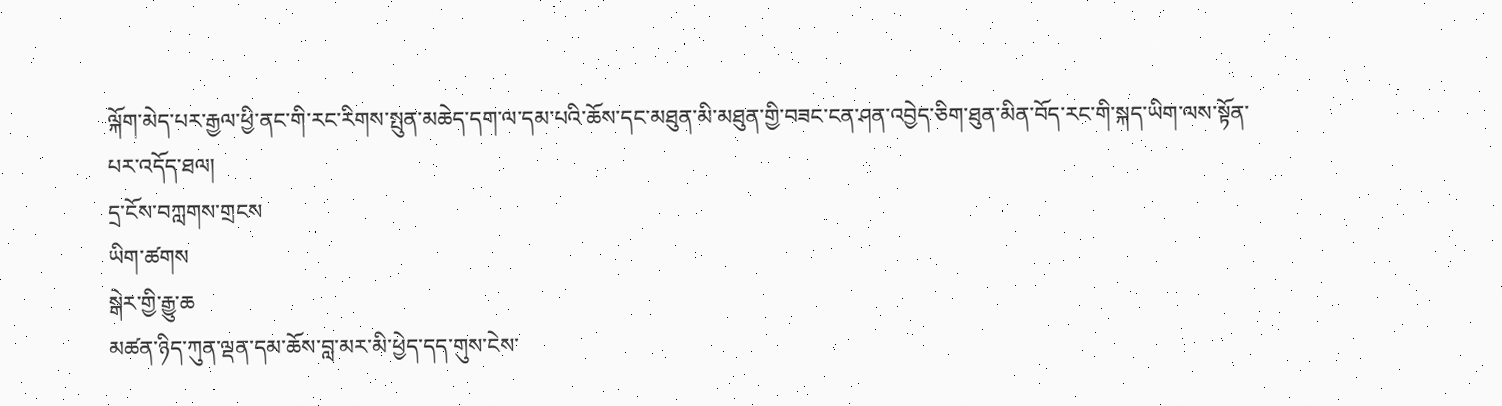ལྐོག་མེད་པར་རྒྱལ་ཕྱི་ནང་གི་རང་རིགས་སྤུན་མཆེད་དག་ལ་དམ་པའི་ཆོས་དང་མཐུན་མི་མཐུན་གྱི་བཟང་ངན་ཤན་འབྱེད་ཅིག་ཐུན་མིན་བོད་རང་གི་སྐད་ཡིག་ལས་སྟོན་པར་འདོད་ཐལ།
དྲ་ངོས་བཀླགས་གྲངས
ཡིག་ཚགས
སྒེར་གྱི་རྒྱུ་ཆ
མཚན་ཉིད་ཀུན་ལྡན་དམ་ཆོས་བླ་མར་མི་ཕྱེད་དད་གུས་ངེས་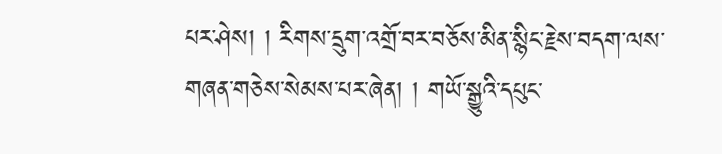པར་ཤེས། ། རིགས་དྲུག་འགྲོ་བར་བཅོས་མིན་སྙིང་རྗེས་བདག་ལས་གཞན་གཅེས་སེམས་པར་ཞེན། ། གཡོ་སྒྱུའི་དཔུང་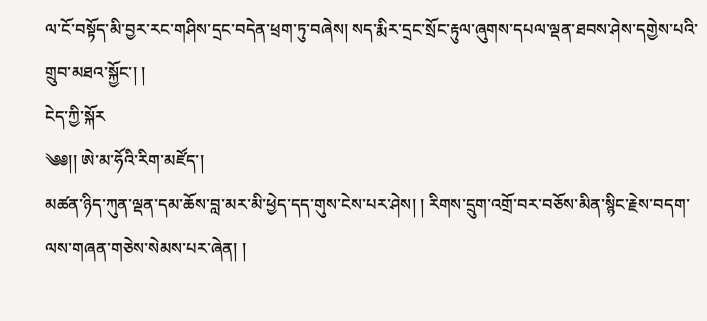ལ་ངོ་བསྟོད་མི་བྱར་རང་གཤིས་དྲང་བདེན་ཕྲག་ཏུ་བཞེས། སད་རྨིར་དྲང་སྲོང་རྟུལ་ཞུགས་དཔལ་ལྡན་ཐབས་ཤེས་དགྱེས་པའི་གྲུབ་མཐའ་སྐྱོང་། །
ངེད་ཀྱི་སྐོར
༄༅།། ཨེ་མ་ཧོའི་རིག་མཛོད་།
མཚན་ཉིད་ཀུན་ལྡན་དམ་ཆོས་བླ་མར་མི་ཕྱེད་དད་གུས་ངེས་པར་ཤེས། ། རིགས་དྲུག་འགྲོ་བར་བཅོས་མིན་སྙིང་རྗེས་བདག་ལས་གཞན་གཅེས་སེམས་པར་ཞེན། །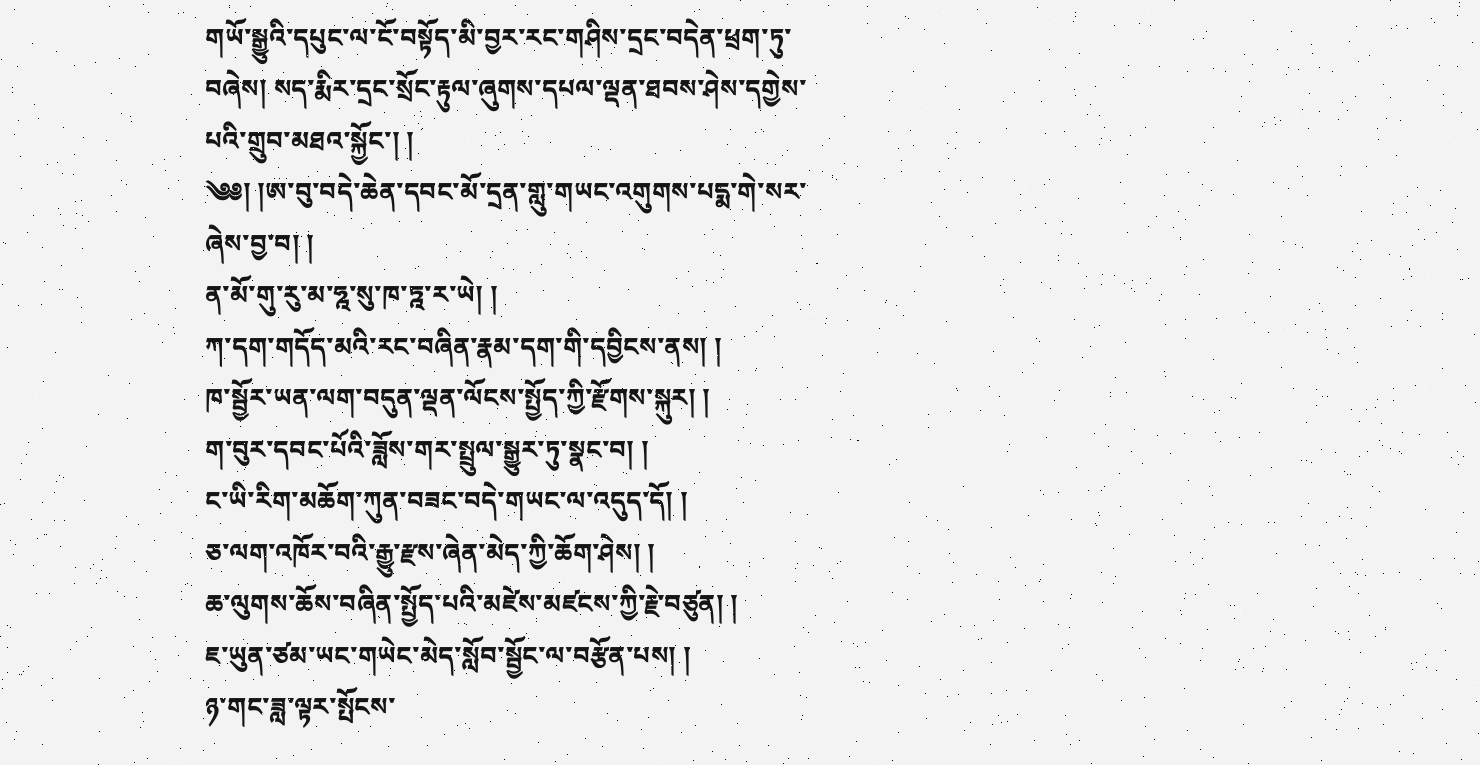གཡོ་སྒྱུའི་དཔུང་ལ་ངོ་བསྟོད་མི་བྱར་རང་གཤིས་དྲང་བདེན་ཕྲག་ཏུ་བཞེས། སད་རྨིར་དྲང་སྲོང་རྟུལ་ཞུགས་དཔལ་ལྡན་ཐབས་ཤེས་དགྱེས་པའི་གྲུབ་མཐའ་སྐྱོང་། །
༄༅། །ཨ་བུ་བདེ་ཆེན་དབང་མོ་དྲན་གླུ་གཡང་འགུགས་པདྨ་གེ་སར་ཞེས་བྱ་བ། །
ན་མོ་གུ་རུ་མ་ཧྰ་སུ་ཁ་ཏྰ་ར་ཡེ། །
ཀ་དག་གདོད་མའི་རང་བཞིན་རྣམ་དག་གི་དབྱིངས་ནས། །
ཁ་སྦྱོར་ཡན་ལག་བདུན་ལྡན་ལོངས་སྤྱོད་ཀྱི་རྫོགས་སྐུར། །
ག་བུར་དབང་པོའི་ཟློས་གར་སྤྲུལ་སྒྱུར་ཏུ་སྣང་བ། །
ང་ཡི་རིག་མཆོག་ཀུན་བཟང་བདེ་གཡང་ལ་འདུད་དོ། །
ཅ་ལག་འཁོར་བའི་རྒྱུ་རྫས་ཞེན་མེད་ཀྱི་ཆོག་ཤེས། །
ཆ་ལུགས་ཆོས་བཞིན་སྤྱོད་པའི་མཛེས་མཛངས་ཀྱི་རྗེ་བཙུན། །
ཇ་ཡུན་ཙམ་ཡང་གཡེང་མེད་སློབ་སྦྱོང་ལ་བརྩོན་པས། །
ཉ་གང་ཟླ་ལྟར་སྤོངས་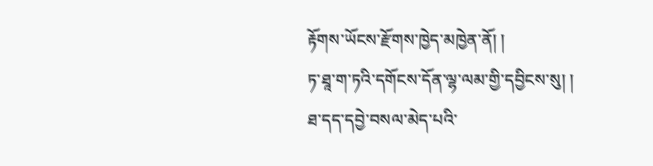རྟོགས་ཡོངས་རྫོགས་ཁྱེད་མཁྱེན་ནོ། །
ཏ་ཐཱ་ག་ཏའི་དགོངས་དོན་ལྷ་ལམ་གྱི་དབྱིངས་སུ། །
ཐ་དད་དབྱེ་བསལ་མེད་པའི་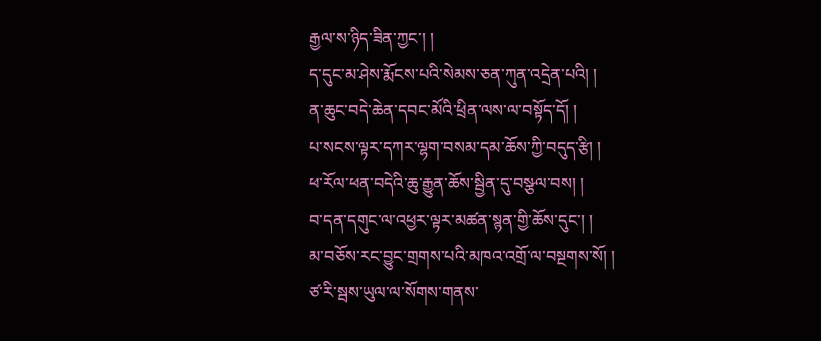རྒྱལ་ས་ཉིད་ཟིན་ཀྱང་། །
ད་དུང་མ་ཤེས་རྨོངས་པའི་སེམས་ཅན་ཀུན་འདྲེན་པའི། །
ན་ཆུང་བདེ་ཆེན་དབང་མོའི་ཕྲིན་ལས་ལ་བསྟོད་དོ། །
པ་སངས་ལྟར་དཀར་ལྷག་བསམ་དམ་ཆོས་ཀྱི་བདུད་རྩི། །
ཕ་རོལ་ཕན་བདེའི་ཆུ་རྒྱུན་ཆོས་སྦྱིན་དུ་བསྩལ་བས། །
བ་དན་དགུང་ལ་འཕྱར་ལྟར་མཚན་སྙན་གྱི་ཆོས་དུང་། །
མ་བཅོས་རང་བྱུང་གྲགས་པའི་མཁའ་འགྲོ་ལ་བསྔགས་སོ། །
ཙ་རི་སྦས་ཡུལ་ལ་སོགས་གནས་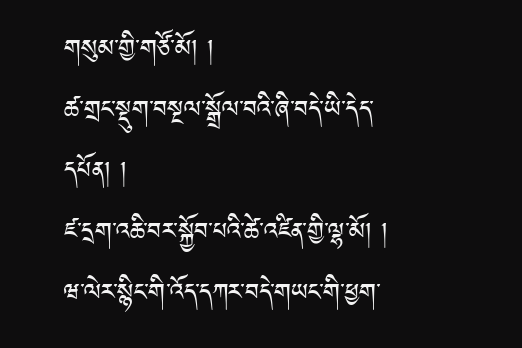གསུམ་གྱི་གཙོ་མོ། །
ཚ་གྲང་སྡུག་བསྔལ་སྒྲོལ་བའི་ཞི་བདེ་ཡི་དེད་དཔོན། །
ཛ་དྲག་འཆི་བར་སྐྱོབ་པའི་ཚེ་འཛིན་གྱི་ལྷ་མོ། །
ཝ་ལེར་སྙིང་གི་འོད་དཀར་བདེ་གཡང་གི་ཕྱག་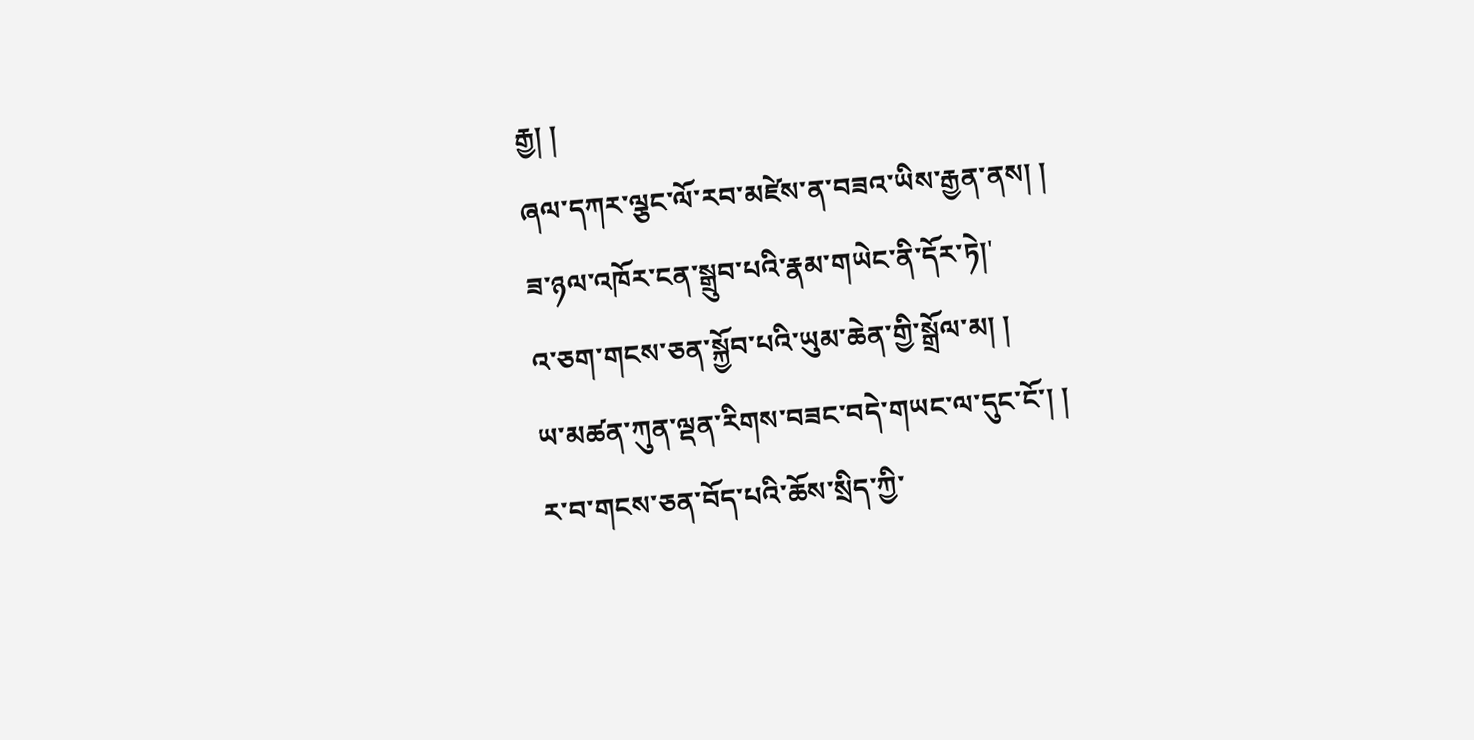རྒྱ། །
ཞལ་དཀར་ལྕང་ལོ་རབ་མཛེས་ན་བཟའ་ཡིས་རྒྱན་ནས། །
ཟ་ཉལ་འཁོར་ངན་སྒྲུབ་པའི་རྣམ་གཡེང་ནི་དོར་ཏེ།'
འ་ཅག་གངས་ཅན་སྐྱོབ་པའི་ཡུམ་ཆེན་གྱི་སྒྲོལ་མ། །
ཡ་མཚན་ཀུན་ལྡན་རིགས་བཟང་བདེ་གཡང་ལ་དུང་ངོ་། །
ར་བ་གངས་ཅན་བོད་པའི་ཆོས་སྲིད་ཀྱི་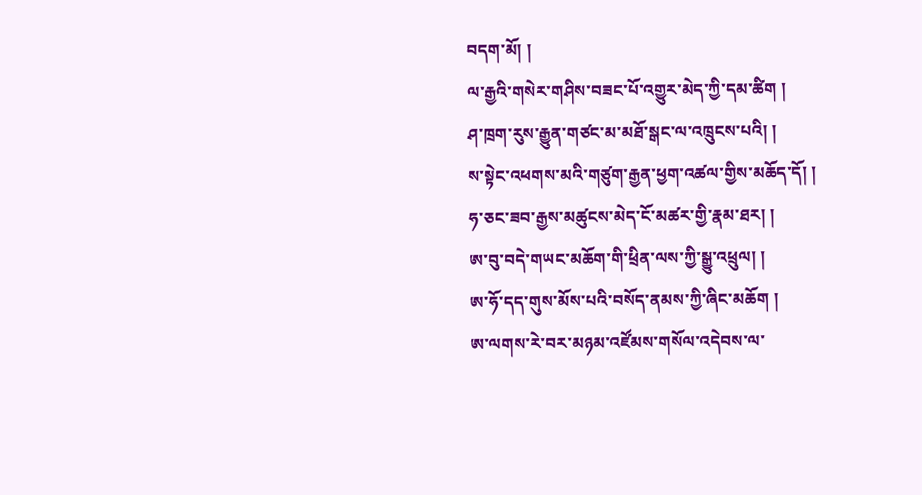བདག་མོ། །
ལ་རྒྱའི་གསེར་གཤིས་བཟང་པོ་འགྱུར་མེད་ཀྱི་དམ་ཚིག །
ཤ་ཁྲག་རུས་རྒྱུན་གཙང་མ་མཐོ་སྒང་ལ་འཁྲུངས་པའི། །
ས་སྟེང་འཕགས་མའི་གཙུག་རྒྱན་ཕྱག་འཚལ་གྱིས་མཆོད་དོ། །
ཧ་ཅང་ཟབ་རྒྱས་མཚུངས་མེད་ངོ་མཚར་གྱི་རྣམ་ཐར། །
ཨ་བུ་བདེ་གཡང་མཆོག་གི་ཕྲིན་ལས་ཀྱི་སྒྱུ་འཕྲུལ། །
ཨ་ཧོ་དད་གུས་མོས་པའི་བསོད་ནམས་ཀྱི་ཞིང་མཆོག །
ཨ་ལགས་རེ་བར་མཉམ་འཛོམས་གསོལ་འདེབས་ལ་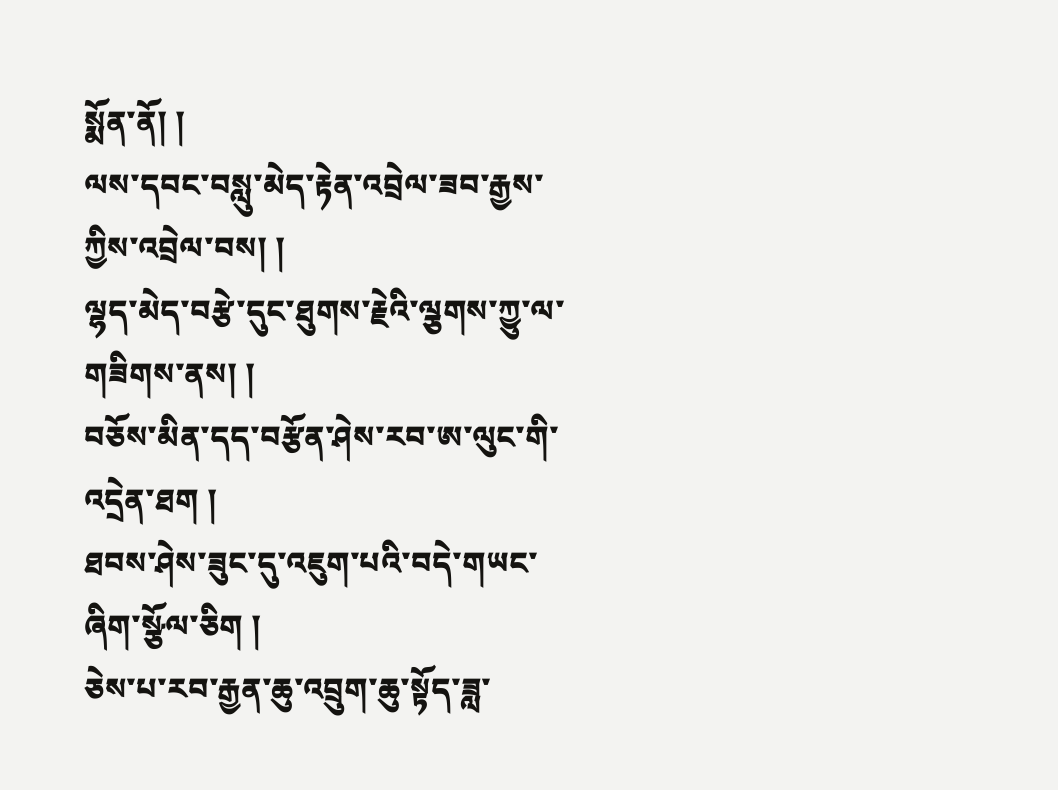སྨོན་ནོ། །
ལས་དབང་བསླུ་མེད་རྟེན་འབྲེལ་ཟབ་རྒྱས་ཀྱིས་འབྲེལ་བས། །
ལྷད་མེད་བརྩེ་དུང་ཐུགས་རྗེའི་ལྕགས་ཀྱུ་ལ་གཟིགས་ནས། །
བཅོས་མིན་དད་བརྩོན་ཤེས་རབ་ཨ་ལུང་གི་འདྲེན་ཐག །
ཐབས་ཤེས་ཟུང་དུ་འཇུག་པའི་བདེ་གཡང་ཞིག་སྩོལ་ཅིག །
ཅེས་པ་རབ་རྒྱན་ཆུ་འབྲུག་ཆུ་སྟོད་ཟླ་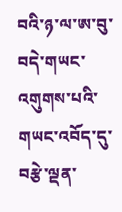བའི་ཉ་ལ་ཨ་བུ་བདེ་གཡང་འགུགས་པའི་གཡང་འབོད་དུ་བརྩེ་ལྡན་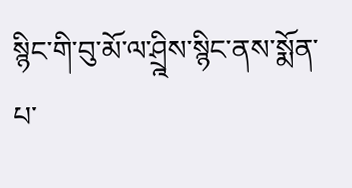སྙིང་གི་བུ་མོ་ལ་ཤྲྰིས་སྙིང་ནས་སྨོན་པ་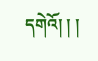དགེའོ། ། །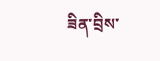ཟིན་བྲིས་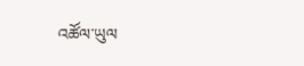འཚོལ་ཡུལ